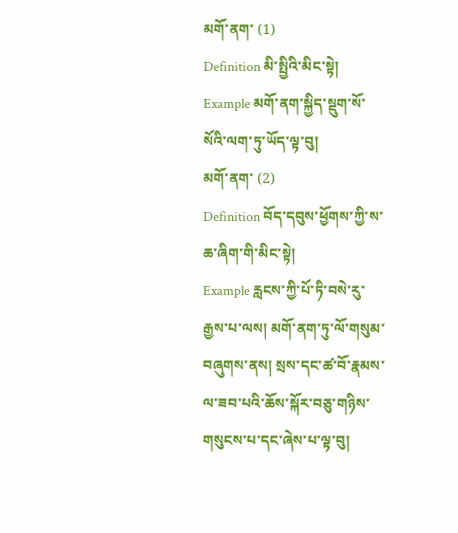མགོ་ནག་ (1)
Definition མི་སྤྱིའི་མིང་སྟེ།
Example མགོ་ནག་སྐྱིད་སྡུག་སོ་སོའི་ལག་ཏུ་ཡོད་ལྟ་བུ།
མགོ་ནག་ (2)
Definition བོད་དབུས་ཕྱོགས་ཀྱི་ས་ཆ་ཞིག་གི་མིང་སྟེ།
Example རླངས་ཀྱི་པོ་ཏི་བསེ་རུ་རྒྱས་པ་ལས། མགོ་ནག་ཏུ་ལོ་གསུམ་བཞུགས་ནས། སྲས་དང་ཚ་བོ་རྣམས་ལ་ཟབ་པའི་ཆོས་སྐོར་བཅུ་གཉིས་གསུངས་པ་དང་ཞེས་པ་ལྟ་བུ།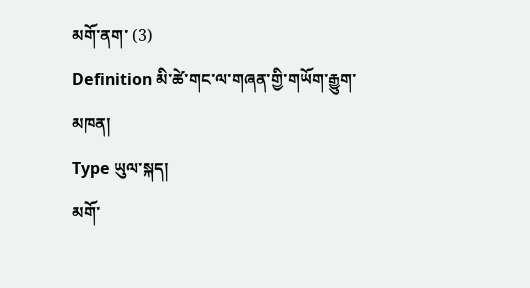མགོ་ནག་ (3)
Definition མི་ཚེ་གང་ལ་གཞན་གྱི་གཡོག་རྒྱུག་མཁན།
Type ཡུལ་སྐད།
མགོ་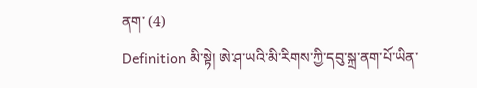ནག་ (4)
Definition མི་སྟེ། ཨེ་ཤ་ཡའི་མི་རིགས་ཀྱི་དབུ་སྐྲ་ནག་པོ་ཡིན་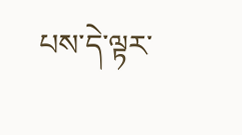པས་དེ་ལྟར་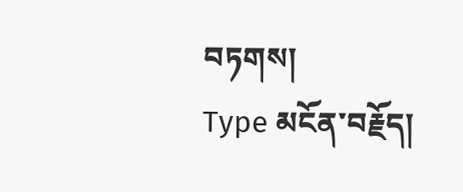བཏགས།
Type མངོན་བརྗོད།